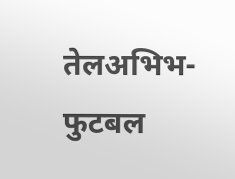तेलअभिभ- फुटबल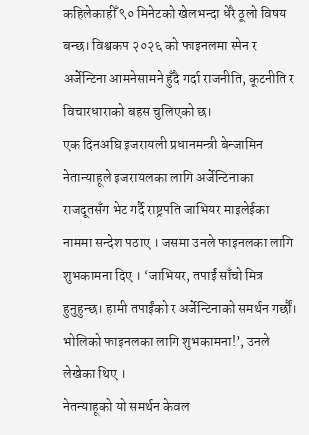कहिलेकाहीँ ९० मिनेटको खेलभन्दा धेरै ठूलो विषय बन्छ। विश्वकप २०२६ को फाइनलमा स्पेन र अर्जेन्टिना आमनेसामने हुँदै गर्दा राजनीति, कूटनीति र विचारधाराको बहस चुलिएको छ।
एक दिनअघि इजरायली प्रधानमन्त्री बेन्जामिन नेतान्याहूले इजरायलका लागि अर्जेन्टिनाका राजदूतसँग भेट गर्दै राष्ट्रपति जाभियर माइलेईका नाममा सन्देश पठाए । जसमा उनले फाइनलका लागि शुभकामना दिए । ‘जाभियर, तपाईं साँचो मित्र हुनुहुन्छ। हामी तपाईंको र अर्जेन्टिनाको समर्थन गर्छौं। भोलिको फाइनलका लागि शुभकामना!’, उनले लेखेका थिए ।
नेतन्याहूको यो समर्थन केवल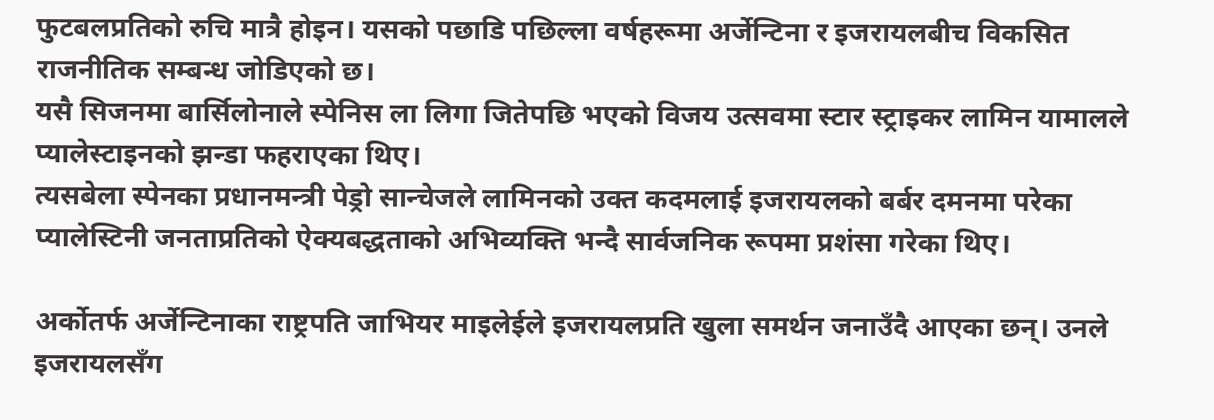फुटबलप्रतिको रुचि मात्रै होइन। यसको पछाडि पछिल्ला वर्षहरूमा अर्जेन्टिना र इजरायलबीच विकसित राजनीतिक सम्बन्ध जोडिएको छ।
यसै सिजनमा बार्सिलोनाले स्पेनिस ला लिगा जितेपछि भएको विजय उत्सवमा स्टार स्ट्राइकर लामिन यामालले प्यालेस्टाइनको झन्डा फहराएका थिए।
त्यसबेला स्पेनका प्रधानमन्त्री पेड्रो सान्चेजले लामिनको उक्त कदमलाई इजरायलको बर्बर दमनमा परेका प्यालेस्टिनी जनताप्रतिको ऐक्यबद्धताको अभिव्यक्ति भन्दै सार्वजनिक रूपमा प्रशंसा गरेका थिए।

अर्कोतर्फ अर्जेन्टिनाका राष्ट्रपति जाभियर माइलेईले इजरायलप्रति खुला समर्थन जनाउँदै आएका छन्। उनले इजरायलसँग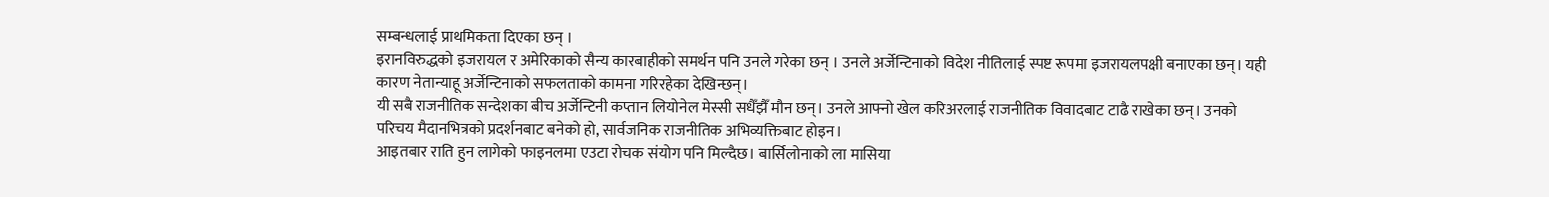सम्बन्धलाई प्राथमिकता दिएका छन् ।
इरानविरुद्धको इजरायल र अमेरिकाको सैन्य कारबाहीको समर्थन पनि उनले गरेका छन् । उनले अर्जेन्टिनाको विदेश नीतिलाई स्पष्ट रूपमा इजरायलपक्षी बनाएका छन्। यही कारण नेतान्याहू अर्जेन्टिनाको सफलताको कामना गरिरहेका देखिन्छन्।
यी सबै राजनीतिक सन्देशका बीच अर्जेन्टिनी कप्तान लियोनेल मेस्सी सधैँझैँ मौन छन्। उनले आफ्नो खेल करिअरलाई राजनीतिक विवादबाट टाढै राखेका छन्। उनको परिचय मैदानभित्रको प्रदर्शनबाट बनेको हो, सार्वजनिक राजनीतिक अभिव्यक्तिबाट होइन।
आइतबार राति हुन लागेको फाइनलमा एउटा रोचक संयोग पनि मिल्दैछ। बार्सिलोनाको ला मासिया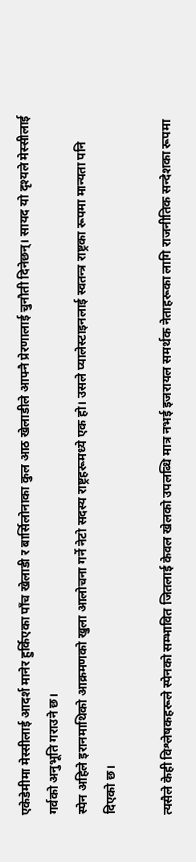एकेडेमीमा मेस्सीलाई आदर्श मानेर हुर्किएका पाँच खेलाडी र बार्सिलोनाका कुल आठ खेलाडीले आफ्नै प्रेरणालाई चुनौती दिनेछन्। सायद यो दृश्यले मेस्सीलाई गर्वको अनुभूति गराउने छ।
स्पेन अहिले इरानमाथिको आक्रमणको खुला आलोचना गर्ने नेटो सदस्य राष्ट्रहरूमध्ये एक हो। उसले प्यालेस्टाइनलाई स्वतन्त्र राष्ट्रका रूपमा मान्यता पनि दिएको छ।

त्यसैले केही विश्लेषकहरूले स्पेनको सम्भावित जितलाई केवल खेलको उपलब्धि मात्र नभई इजरायल समर्थक नेताहरूका लागि राजनीतिक सन्देशका रूपमा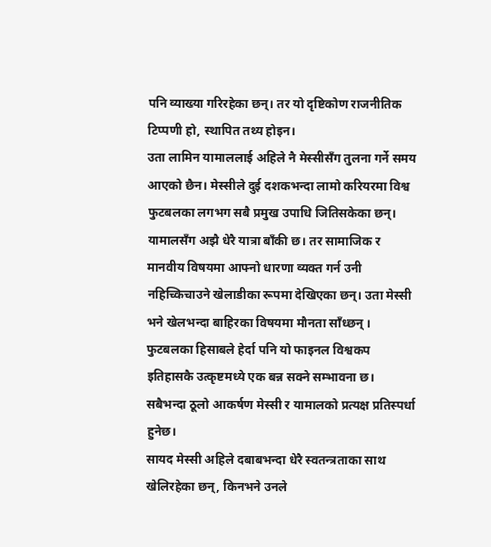पनि व्याख्या गरिरहेका छन्। तर यो दृष्टिकोण राजनीतिक टिप्पणी हो, स्थापित तथ्य होइन।
उता लामिन यामाललाई अहिले नै मेस्सीसँग तुलना गर्ने समय आएको छैन। मेस्सीले दुई दशकभन्दा लामो करियरमा विश्व फुटबलका लगभग सबै प्रमुख उपाधि जितिसकेका छन्। यामालसँग अझै धेरै यात्रा बाँकी छ। तर सामाजिक र मानवीय विषयमा आफ्नो धारणा व्यक्त गर्न उनी नहिच्किचाउने खेलाडीका रूपमा देखिएका छन्। उता मेस्सी भने खेलभन्दा बाहिरका विषयमा मौनता साँध्छन् ।
फुटबलका हिसाबले हेर्दा पनि यो फाइनल विश्वकप इतिहासकै उत्कृष्टमध्ये एक बन्न सक्ने सम्भावना छ। सबैभन्दा ठूलो आकर्षण मेस्सी र यामालको प्रत्यक्ष प्रतिस्पर्धा हुनेछ।
सायद मेस्सी अहिले दबाबभन्दा धेरै स्वतन्त्रताका साथ खेलिरहेका छन्, किनभने उनले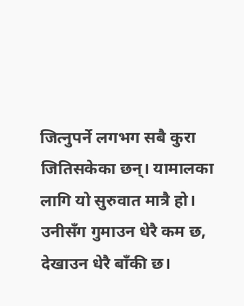जित्नुपर्ने लगभग सबै कुरा जितिसकेका छन्। यामालका लागि यो सुरुवात मात्रै हो। उनीसँग गुमाउन धेरै कम छ, देखाउन धेरै बाँकी छ।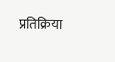प्रतिक्रिया